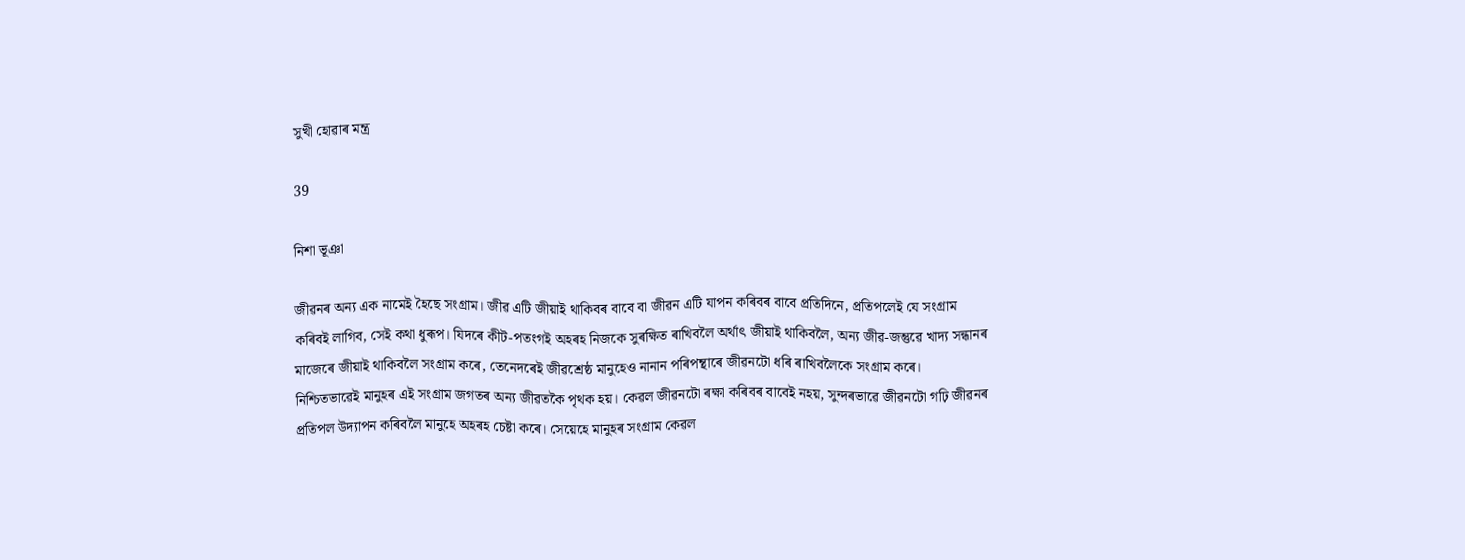সুখী হোৱাৰ মন্ত্ৰ

39

নিশা ভূঞা

জীৱনৰ অন্য এক নামেই হৈছে সংগ্রাম। জীৱ এটি জীয়াই থাকিবৰ বাবে বা জীৱন এটি যাপন কৰিবৰ বাবে প্রতিদিনে, প্রতিপলেই যে সংগ্রাম কৰিবই লাগিব, সেই কথা ধুৰূপ। যিদৰে কীট-পতংগই অহৰহ নিজকে সুৰক্ষিত ৰাখিবলৈ অৰ্থাৎ জীয়াই থাকিবলৈ, অন্য জীৱ-জন্তুৱে খাদ্য সন্ধানৰ মাজেৰে জীয়াই থাকিবলৈ সংগ্রাম কৰে, তেনেদৰেই জীৱশ্ৰেষ্ঠ মানুহেও নানান পৰিপন্থাৰে জীৱনটো ধৰি ৰাখিবলৈকে সংগ্রাম কৰে। নিশ্চিতভাৱেই মানুহৰ এই সংগ্ৰাম জগতৰ অন্য জীৱতকৈ পৃথক হয়। কেৱল জীৱনটো ৰক্ষা কৰিবৰ বাবেই নহয়, সুন্দৰভাৱে জীৱনটো গঢ়ি জীৱনৰ প্ৰতিপল উদ্যাপন কৰিবলৈ মানুহে অহৰহ চেষ্টা কৰে। সেয়েহে মানুহৰ সংগ্ৰাম কেৱল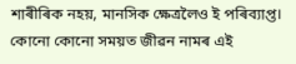শাৰীৰিক নহয়, মানসিক ক্ষেত্ৰলৈও ই পৰিব্যাপ্ত। কোনো কোনো সময়ত জীৱন নামৰ এই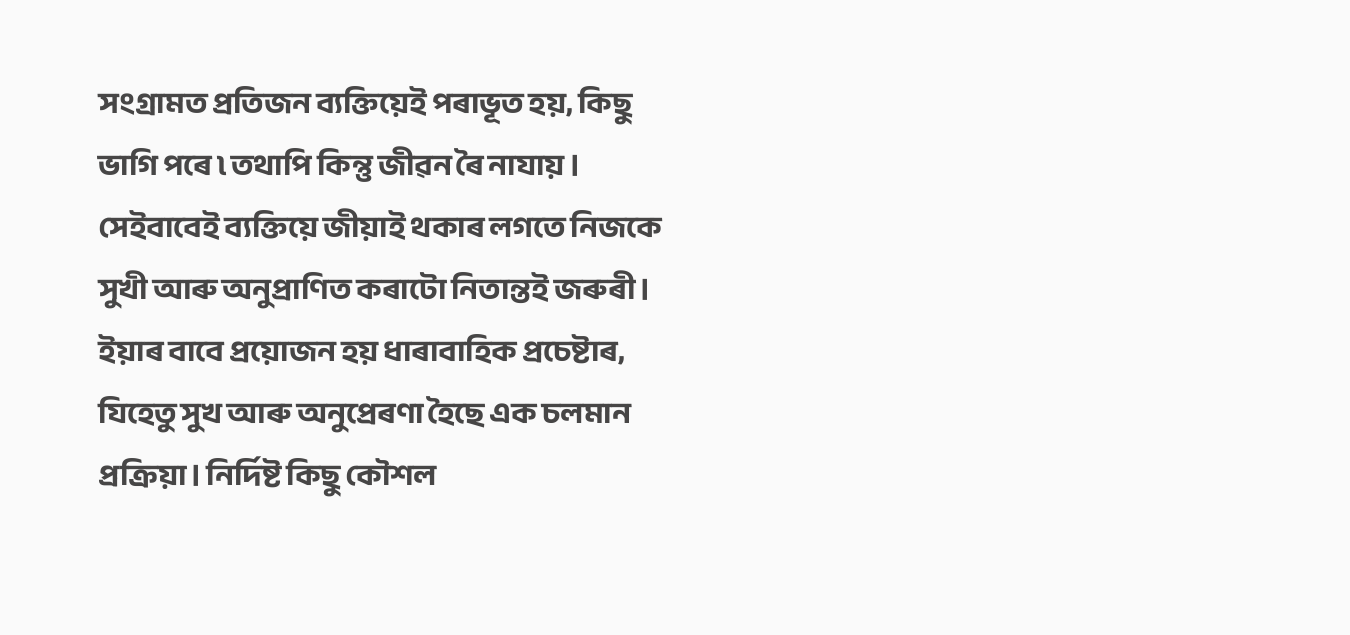সংগ্ৰামত প্ৰতিজন ব্যক্তিয়েই পৰাভূত হয়, কিছু ভাগি পৰে ৷ তথাপি কিন্তু জীৱন ৰৈ নাযায় । সেইবাবেই ব্যক্তিয়ে জীয়াই থকাৰ লগতে নিজকে সুখী আৰু অনুপ্ৰাণিত কৰাটো নিতান্তই জৰুৰী। ইয়াৰ বাবে প্ৰয়োজন হয় ধাৰাবাহিক প্ৰচেষ্টাৰ, যিহেতু সুখ আৰু অনুপ্ৰেৰণা হৈছে এক চলমান প্রক্রিয়া। নির্দিষ্ট কিছু কৌশল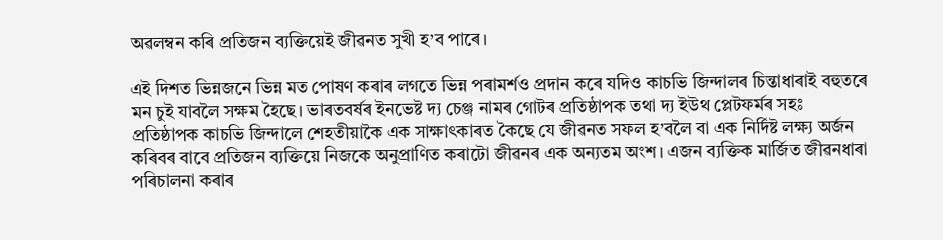অৱলম্বন কৰি প্ৰতিজন ব্যক্তিয়েই জীৱনত সুখী হ’ব পাৰে।

এই দিশত ভিন্নজনে ভিন্ন মত পোষণ কৰাৰ লগতে ভিন্ন পৰামৰ্শও প্ৰদান কৰে যদিও কাচভি জিন্দালৰ চিন্তাধাৰাই বহুতৰে মন চুই যাবলৈ সক্ষম হৈছে। ভাৰতবৰ্ষৰ ইনভেষ্ট দ্য চেঞ্জ নামৰ গোটৰ প্ৰতিষ্ঠাপক তথা দ্য ইউথ প্লেটফৰ্মৰ সহঃ প্ৰতিষ্ঠাপক কাচভি জিন্দালে শেহতীয়াকৈ এক সাক্ষাৎকাৰত কৈছে যে জীৱনত সফল হ’বলৈ বা এক নির্দিষ্ট লক্ষ্য অর্জন কৰিবৰ বাবে প্রতিজন ব্যক্তিয়ে নিজকে অনুপ্ৰাণিত কৰাটো জীৱনৰ এক অন্যতম অংশ। এজন ব্যক্তিক মাৰ্জিত জীৱনধাৰা পৰিচালনা কৰাৰ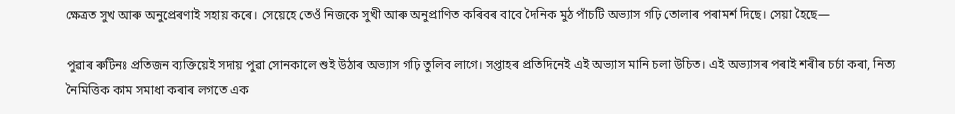ক্ষেত্ৰত সুখ আৰু অনুপ্ৰেৰণাই সহায় কৰে। সেয়েহে তেওঁ নিজকে সুখী আৰু অনুপ্ৰাণিত কৰিবৰ বাবে দৈনিক মুঠ পাঁচটি অভ্যাস গঢ়ি তোলাৰ পৰামৰ্শ দিছে। সেয়া হৈছে—

পুৱাৰ ৰুটিনঃ প্ৰতিজন ব্যক্তিয়েই সদায় পুৱা সোনকালে শুই উঠাৰ অভ্যাস গঢ়ি তুলিব লাগে। সপ্তাহৰ প্ৰতিদিনেই এই অভ্যাস মানি চলা উচিত। এই অভ্যাসৰ পৰাই শৰীৰ চৰ্চা কৰা, নিত্য নৈমিত্তিক কাম সমাধা কৰাৰ লগতে এক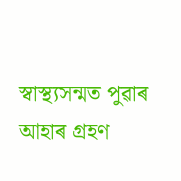স্বাস্থ্যসন্মত পুৱাৰ আহাৰ গ্ৰহণ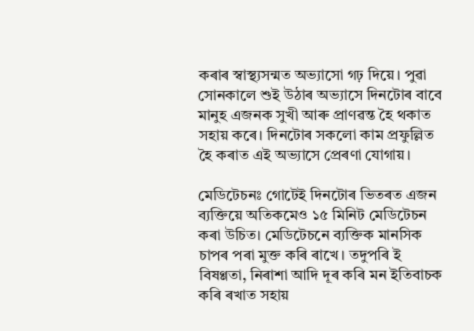কৰাৰ স্বাস্থ্যসন্মত অভ্যাসো গঢ় দিয়ে। পুৱা সোনকালে শুই উঠাৰ অভ্যাসে দিনটোৰ বাবে মানুহ এজনক সুখী আৰু প্ৰাণৱন্ত হৈ থকাত সহায় কৰে। দিনটোৰ সকলো কাম প্রফুল্লিত হৈ কৰাত এই অভ্যাসে প্ৰেৰণা যোগায়।

মেডিটেচনঃ গোটেই দিনটোৰ ভিতৰত এজন ব্যক্তিয়ে অতিকমেও ১৫ মিনিট মেডিটেচন কৰা উচিত। মেডিটেচনে ব্যক্তিক মানসিক চাপৰ পৰা মুক্ত কৰি ৰাখে। তদুপৰি ই বিষণ্ণতা, নিৰাশা আদি দূৰ কৰি মন ইতিবাচক কৰি ৰখাত সহায়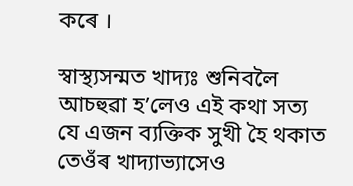কৰে ।

স্বাস্থ্যসন্মত খাদ্যঃ শুনিবলৈ আচহুৱা হ’লেও এই কথা সত্য যে এজন ব্যক্তিক সুখী হৈ থকাত তেওঁৰ খাদ্যাভ্যাসেও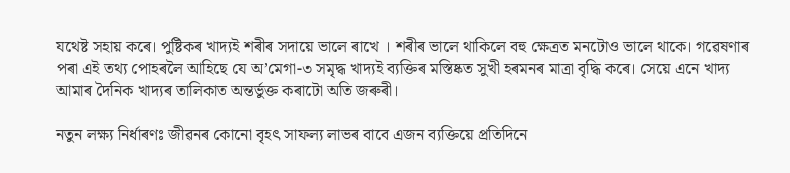যথেষ্ট সহায় কৰে। পুষ্টিকৰ খাদ্যই শৰীৰ সদায়ে ভালে ৰাখে । শৰীৰ ভালে থাকিলে বহু ক্ষেত্ৰত মনটোও ভালে থাকে। গৱেষণাৰ পৰা এই তথ্য পোহৰলৈ আহিছে যে অ’মেগা-৩ সমৃদ্ধ খাদ্যই ব্যক্তিৰ মস্তিষ্কত সুখী হৰমনৰ মাত্ৰা বৃদ্ধি কৰে। সেয়ে এনে খাদ্য আমাৰ দৈনিক খাদ্যৰ তালিকাত অন্তৰ্ভুক্ত কৰাটো অতি জৰুৰী।

নতুন লক্ষ্য নিৰ্ধাৰণঃ জীৱনৰ কোনো বৃহৎ সাফল্য লাভৰ বাবে এজন ব্যক্তিয়ে প্রতিদিনে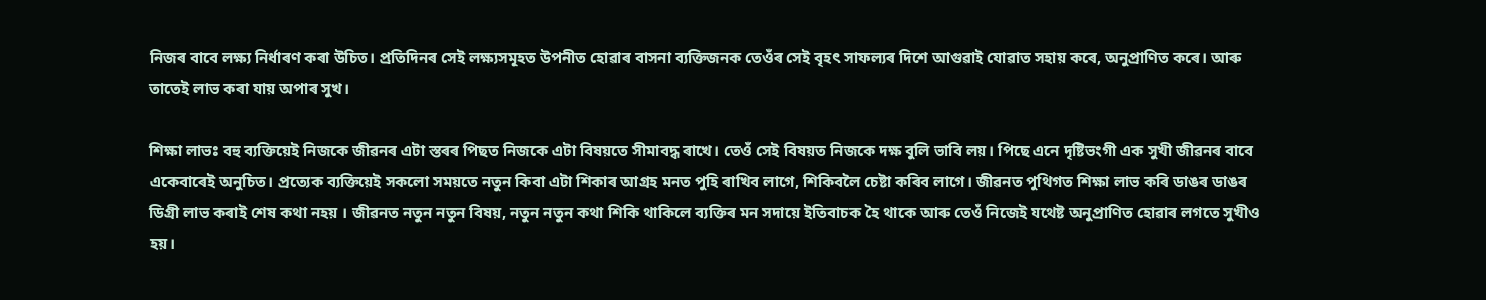নিজৰ বাবে লক্ষ্য নিৰ্ধাৰণ কৰা উচিত। প্ৰতিদিনৰ সেই লক্ষ্যসমূহত উপনীত হোৱাৰ বাসনা ব্যক্তিজনক তেওঁৰ সেই বৃহৎ সাফল্যৰ দিশে আগুৱাই যোৱাত সহায় কৰে, অনুপ্ৰাণিত কৰে। আৰু তাতেই লাভ কৰা যায় অপাৰ সুখ।

শিক্ষা লাভঃ বহু ব্যক্তিয়েই নিজকে জীৱনৰ এটা স্তৰৰ পিছত নিজকে এটা বিষয়তে সীমাবদ্ধ ৰাখে। তেওঁ সেই বিষয়ত নিজকে দক্ষ বুলি ভাবি লয়। পিছে এনে দৃষ্টিভংগী এক সুখী জীৱনৰ বাবে একেবাৰেই অনুচিত। প্রত্যেক ব্যক্তিয়েই সকলো সময়তে নতুন কিবা এটা শিকাৰ আগ্ৰহ মনত পুহি ৰাখিব লাগে, শিকিবলৈ চেষ্টা কৰিব লাগে। জীৱনত পুথিগত শিক্ষা লাভ কৰি ডাঙৰ ডাঙৰ ডিগ্রী লাভ কৰাই শেষ কথা নহয় । জীৱনত নতুন নতুন বিষয়, নতুন নতুন কথা শিকি থাকিলে ব্যক্তিৰ মন সদায়ে ইতিবাচক হৈ থাকে আৰু তেওঁ নিজেই যথেষ্ট অনুপ্রাণিত হোৱাৰ লগতে সুখীও হয়।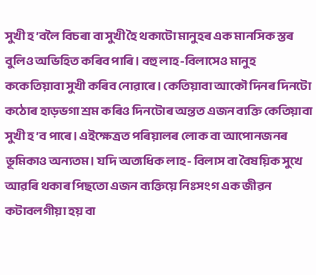সুখী হ’বলৈ বিচৰা বা সুখী হৈ থকাটো মানুহৰ এক মানসিক স্তৰ বুলিও অভিহিত কৰিব পাৰি। বহু লাহ-বিলাসেও মানুহ ককেতিয়াবা সুখী কৰিব নোৱাৰে। কেতিয়াবা আকৌ দিনৰ দিনটো কঠোৰ হাড়ভগা শ্ৰম কৰিও দিনটোৰ অন্তত এজন ব্যক্তি কেতিয়াবা সুখী হ’ব পাৰে। এইক্ষেত্ৰত পৰিয়ালৰ লোক বা আপোনজনৰ ভূমিকাও অন্যতম। যদি অত্যধিক লাহ- বিলাস বা বৈষয়িক সুখে আৱৰি থকাৰ পিছতো এজন ব্যক্তিয়ে নিঃসংগ এক জীৱন কটাবলগীয়া হয় বা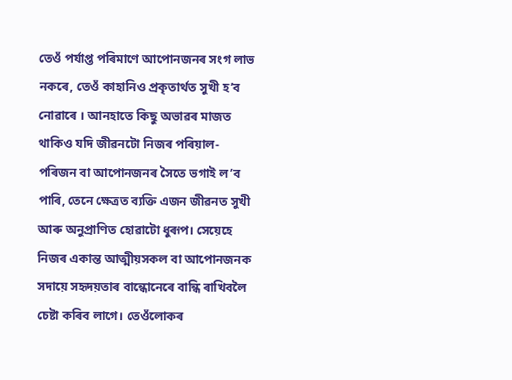তেওঁ পর্যাপ্ত পৰিমাণে আপোনজনৰ সংগ লাভ নকৰে, তেওঁ কাহানিও প্রকৃতার্থত সুখী হ’ব নোৱাৰে । আনহাতে কিছু অভাৱৰ মাজত থাকিও যদি জীৱনটো নিজৰ পৰিয়াল- পৰিজন বা আপোনজনৰ সৈতে ভগাই ল’ব পাৰি, তেনে ক্ষেত্ৰত ব্যক্তি এজন জীৱনত সুখী আৰু অনুপ্ৰাণিত হোৱাটো ধুৰূপ। সেয়েহে নিজৰ একান্ত আত্মীয়সকল বা আপোনজনক সদায়ে সহৃদয়তাৰ বান্ধোনেৰে বান্ধি ৰাখিবলৈ চেষ্টা কৰিব লাগে। তেওঁলোকৰ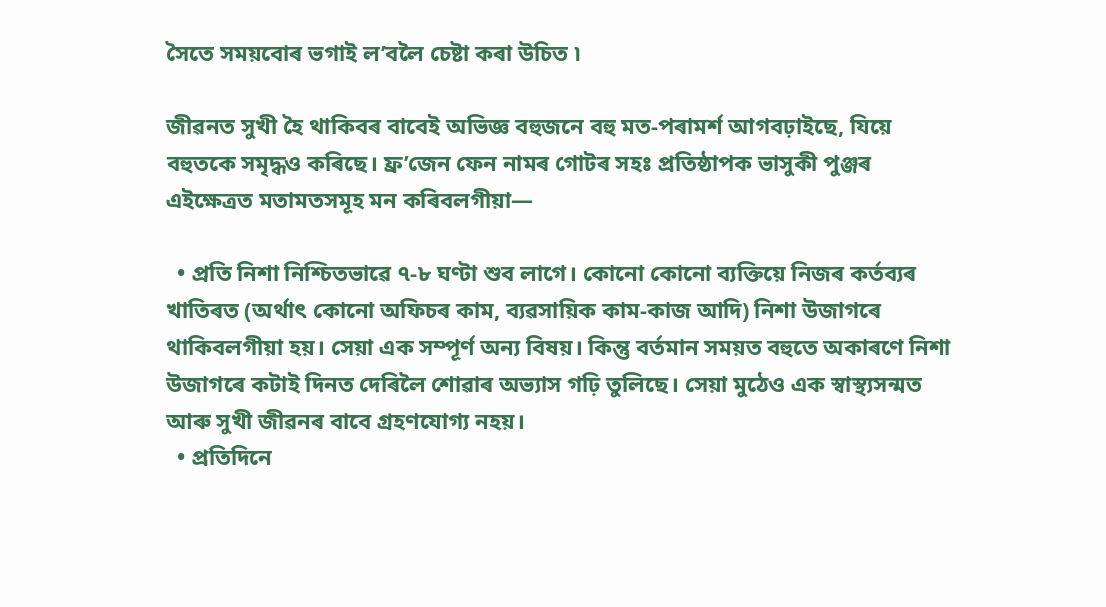সৈতে সময়বোৰ ভগাই ল’বলৈ চেষ্টা কৰা উচিত ৷

জীৱনত সুখী হৈ থাকিবৰ বাবেই অভিজ্ঞ বহুজনে বহু মত-পৰামৰ্শ আগবঢ়াইছে, যিয়ে বহুতকে সমৃদ্ধও কৰিছে। ফ্ৰ’জেন ফেন নামৰ গোটৰ সহঃ প্ৰতিষ্ঠাপক ভাসুকী পুঞ্জৰ এইক্ষেত্ৰত মতামতসমূহ মন কৰিবলগীয়া—

  • প্রতি নিশা নিশ্চিতভাৱে ৭-৮ ঘণ্টা শুব লাগে। কোনো কোনো ব্যক্তিয়ে নিজৰ কৰ্তব্যৰ খাতিৰত (অর্থাৎ কোনো অফিচৰ কাম, ব্যৱসায়িক কাম-কাজ আদি) নিশা উজাগৰে থাকিবলগীয়া হয়। সেয়া এক সম্পূর্ণ অন্য বিষয়। কিন্তু বর্তমান সময়ত বহুতে অকাৰণে নিশা উজাগৰে কটাই দিনত দেৰিলৈ শোৱাৰ অভ্যাস গঢ়ি তুলিছে। সেয়া মুঠেও এক স্বাস্থ্যসন্মত আৰু সুখী জীৱনৰ বাবে গ্রহণযোগ্য নহয়।
  • প্রতিদিনে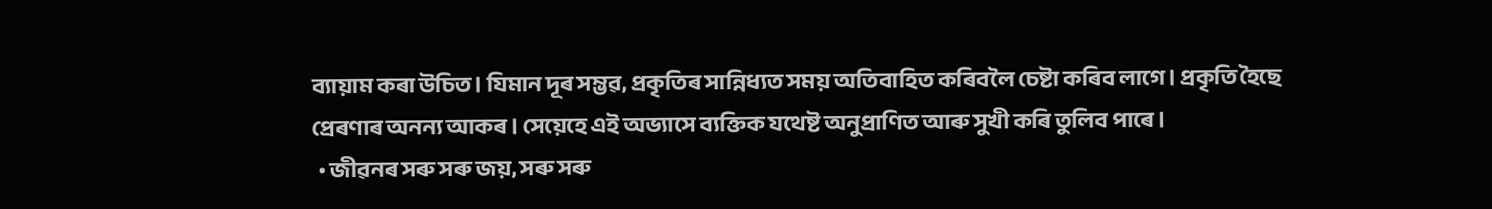ব্যায়াম কৰা উচিত। যিমান দূৰ সম্ভৱ, প্ৰকৃতিৰ সান্নিধ্যত সময় অতিবাহিত কৰিবলৈ চেষ্টা কৰিব লাগে। প্রকৃতি হৈছে প্ৰেৰণাৰ অনন্য আকৰ। সেয়েহে এই অভ্যাসে ব্যক্তিক যথেষ্ট অনুপ্ৰাণিত আৰু সুখী কৰি তুলিব পাৰে ।
  • জীৱনৰ সৰু সৰু জয়, সৰু সৰু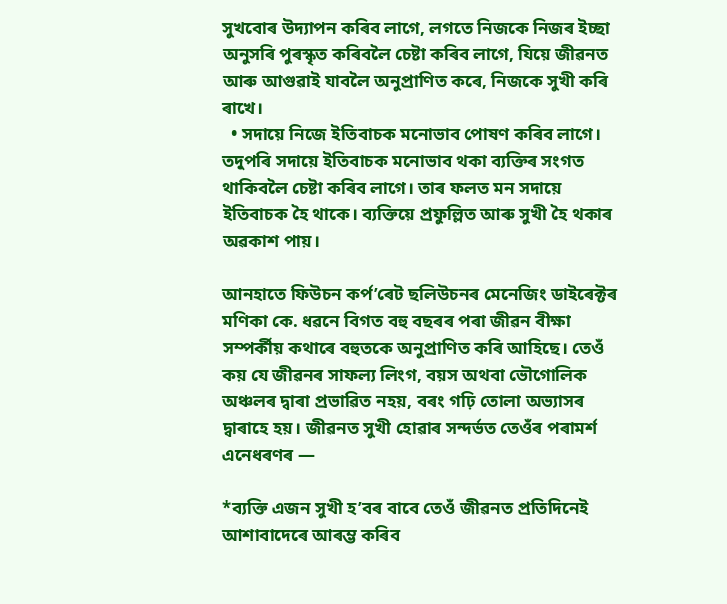সুখবোৰ উদ্যাপন কৰিব লাগে, লগতে নিজকে নিজৰ ইচ্ছা অনুসৰি পুৰস্কৃত কৰিবলৈ চেষ্টা কৰিব লাগে, যিয়ে জীৱনত আৰু আগুৱাই যাবলৈ অনুপ্ৰাণিত কৰে, নিজকে সুখী কৰি ৰাখে।
  • সদায়ে নিজে ইতিবাচক মনোভাব পোষণ কৰিব লাগে। তদুপৰি সদায়ে ইতিবাচক মনোভাব থকা ব্যক্তিৰ সংগত থাকিবলৈ চেষ্টা কৰিব লাগে। তাৰ ফলত মন সদায়ে ইতিবাচক হৈ থাকে। ব্যক্তিয়ে প্রফুল্লিত আৰু সুখী হৈ থকাৰ অৱকাশ পায়।

আনহাতে ফিউচন কৰ্প’ৰেট ছলিউচনৰ মেনেজিং ডাইৰেক্টৰ মণিকা কে. ধৱনে বিগত বহু বছৰৰ পৰা জীৱন বীক্ষা সম্পৰ্কীয় কথাৰে বহুতকে অনুপ্ৰাণিত কৰি আহিছে। তেওঁ কয় যে জীৱনৰ সাফল্য লিংগ, বয়স অথবা ভৌগোলিক অঞ্চলৰ দ্বাৰা প্ৰভাৱিত নহয়, বৰং গঢ়ি তোলা অভ্যাসৰ দ্বাৰাহে হয়। জীৱনত সুখী হোৱাৰ সন্দৰ্ভত তেওঁৰ পৰামৰ্শ এনেধৰণৰ —

*ব্যক্তি এজন সুখী হ’বৰ বাবে তেওঁ জীৱনত প্ৰতিদিনেই আশাবাদেৰে আৰম্ভ কৰিব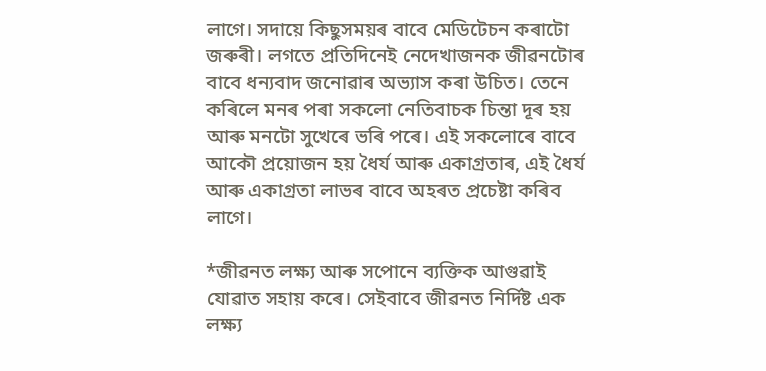লাগে। সদায়ে কিছুসময়ৰ বাবে মেডিটেচন কৰাটো জৰুৰী। লগতে প্রতিদিনেই নেদেখাজনক জীৱনটোৰ বাবে ধন্যবাদ জনোৱাৰ অভ্যাস কৰা উচিত। তেনে কৰিলে মনৰ পৰা সকলো নেতিবাচক চিন্তা দূৰ হয় আৰু মনটো সুখেৰে ভৰি পৰে। এই সকলোৰে বাবে আকৌ প্রয়োজন হয় ধৈৰ্য আৰু একাগ্ৰতাৰ, এই ধৈৰ্য আৰু একাগ্রতা লাভৰ বাবে অহৰত প্ৰচেষ্টা কৰিব লাগে।

*জীৱনত লক্ষ্য আৰু সপোনে ব্যক্তিক আগুৱাই যোৱাত সহায় কৰে। সেইবাবে জীৱনত নিৰ্দিষ্ট এক লক্ষ্য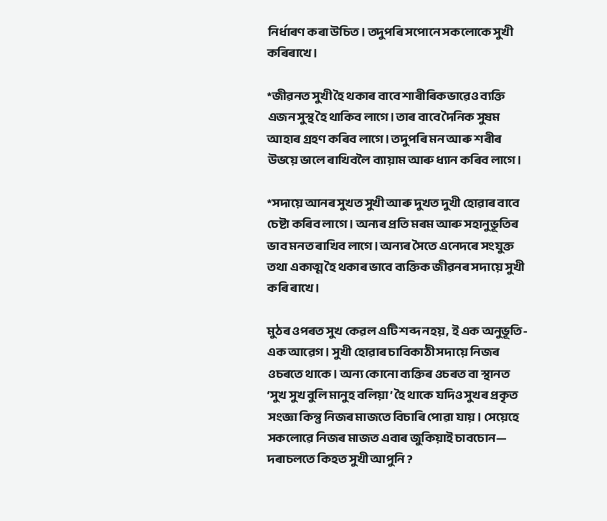নিৰ্ধাৰণ কৰা উচিত। তদুপৰি সপোনে সকলোকে সুখী কৰিৰাখে।

*জীৱনত সুখী হৈ থকাৰ বাবে শাৰীৰিকভাৱেও ব্যক্তি এজন সুস্থ হৈ থাকিব লাগে। তাৰ বাবে দৈনিক সুষম আহাৰ গ্ৰহণ কৰিব লাগে। তদুপৰি মন আৰু শৰীৰ উভয়ে ভালে ৰাখিবলৈ ব্যায়াম আৰু ধ্যান কৰিব লাগে।

*সদায়ে আনৰ সুখত সুখী আৰু দুখত দুখী হোৱাৰ বাবে চেষ্টা কৰিব লাগে । অন্যৰ প্ৰতি মৰম আৰু সহানুভূতিৰ ভাব মনত ৰাখিব লাগে। অন্যৰ সৈতে এনেদৰে সংযুক্ত তথা একাত্ম হৈ থকাৰ ভাবে ব্যক্তিক জীৱনৰ সদায়ে সুখী কৰি ৰাখে।

মুঠৰ ওপৰত সুখ কেৱল এটি শব্দ নহয়, ই এক অনুভূতি- এক আৱেগ। সুখী হোৱাৰ চাবিকাঠী সদায়ে নিজৰ ওচৰতে থাকে। অন্য কোনো ব্যক্তিৰ ওচৰত বা স্থানত ‘সুখ সুখ বুলি মানুহ বলিয়া’ হৈ থাকে যদিও সুখৰ প্ৰকৃত সংজ্ঞা কিন্তু নিজৰ মাজতে বিচাৰি পোৱা যায়। সেয়েহে সকলোৱে নিজৰ মাজত এবাৰ জুকিয়াই চাবচোন— দৰাচলতে কিহত সুখী আপুনি ?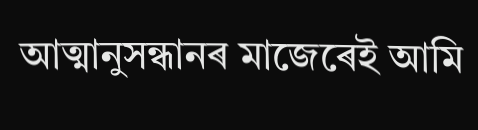আত্মানুসন্ধানৰ মাজেৰেই আমি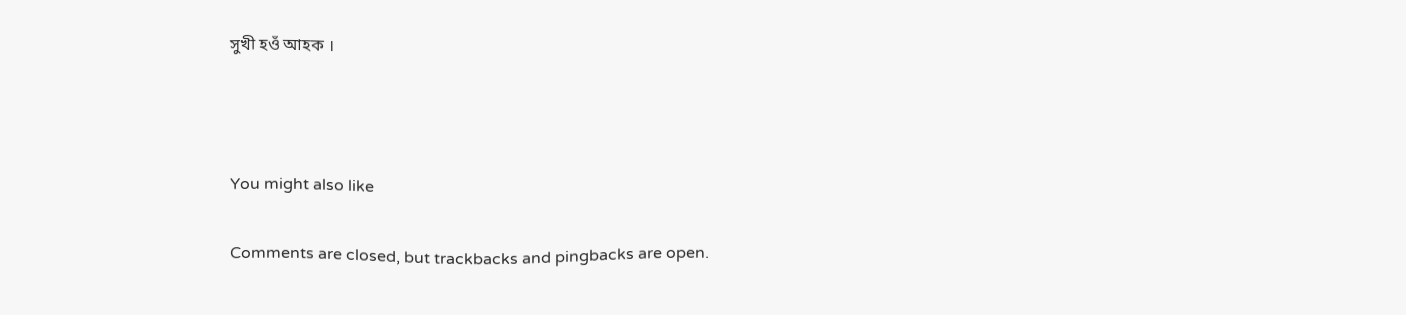সুখী হওঁ আহক ।



You might also like

Comments are closed, but trackbacks and pingbacks are open.